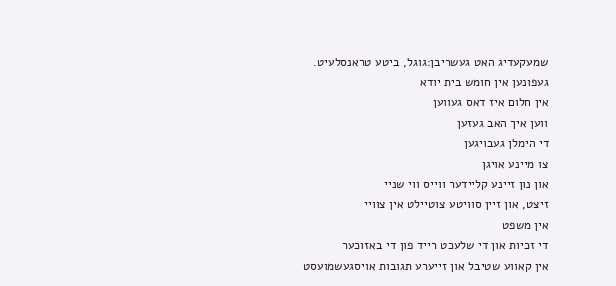שמעקעדיג האט געשריבן:גוגל, ביטע טראנסלעיט.
געפונען אין חומש בית יודא
אין חלום איז דאס געווען
ווען איך האב געזען
די הימלן געבויגען
צו מיינע אויגן
און נון זיינע קליידער ווייס ווי שניי
זיצט, און זיין סוויטע צוטיילט אין צוויי
אין משפט
די זכיות און די שלעכט רייד פון די באזוכער
אין קאווע שטיבל און זייערע תגובות אויסגעשמועסט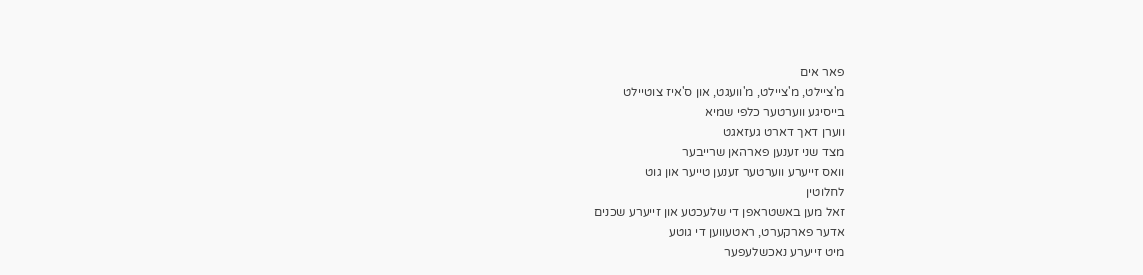פאר אים
מ'ציילט, מ'ציילט, מ'וועגט, און ס'איז צוטיילט
בייסיגע ווערטער כלפי שמיא
ווערן דאך דארט געזאגט
מצד שני זענען פארהאן שרייבער
וואס זייערע ווערטער זענען טייער און גוט
לחלוטין
זאל מען באשטראפן די שלעכטע און זייערע שכנים
אדער פארקערט, ראטעווען די גוטע
מיט זייערע נאכשלעפער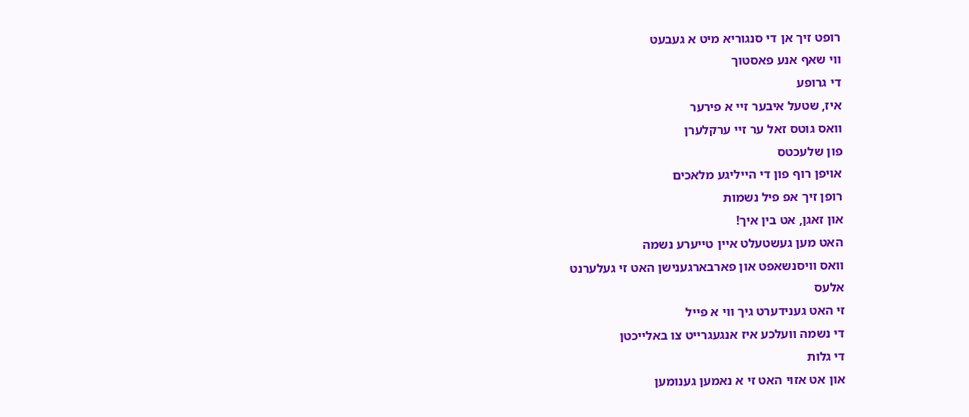רופט זיך אן די סנגוריא מיט א געבעט
ווי שאף אנע פאסטוך
די גרופע
איז, שטעל איבער זיי א פירער
וואס גוטס זאל ער זיי ערקלערן
פון שלעכטס
אויפן רוף פון די הייליגע מלאכים
רופן זיך אפ פיל נשמות
און זאגן, אט בין איך!
האט מען געשטעלט איין טייערע נשמה
וואס וויסנשאפט און פארבארגענישן האט זי געלערנט
אלעס
זי האט גענידערט גיך ווי א פייל
די נשמה וועלכע איז אנגעגרייט צו באלייכטן
די גלות
און אט אזוי האט זי א נאמען גענומען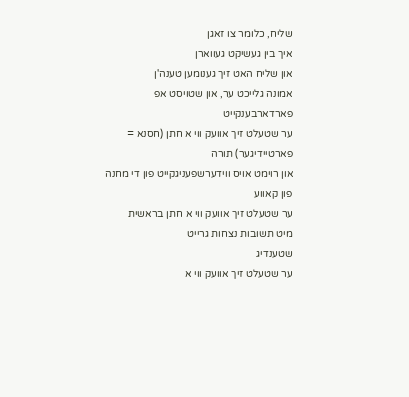שליח, כלומר צו זאגן
איך בין געשיקט געווארן
און שליח האט זיך גענומען טענה'ן
אמונה גלייכט ער, און שטויסט אפ
פארדארבענקייט
ער שטעלט זיך אוועק ווי א חתן (חסנא = פארטיידיגער) תורה
און רוימט אויס ווידערשפעניגקייט פון די מחנה
פון קאווע
ער שטעלט זיך אוועק ווי א חתן בראשית
מיט תשובות נצחות גרייט
שטענדיג
ער שטעלט זיך אוועק ווי א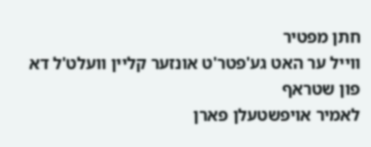חתן מפטיר
ווייל ער האט גע'פטר'ט אונזער קליין וועלט'ל דא
פון שטראף
לאמיר אויפשטעלן פארן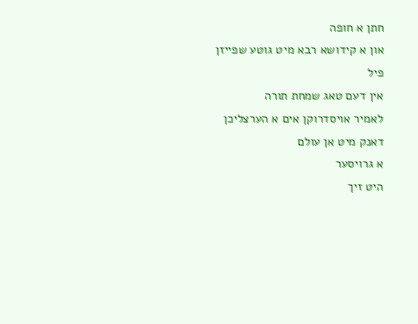חתן א חופה
און א קידושא רבא מיט גוטע שפייזן
פיל
אין דעם טאג שמחת תורה
לאמיר אויסדרוקן אים א הערצליכן דאנק מיט אן עולם
א גרויסער
היט זיך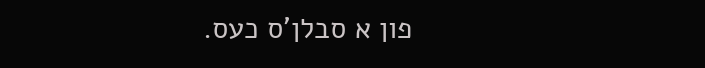פון א סבלן'ס כעס.